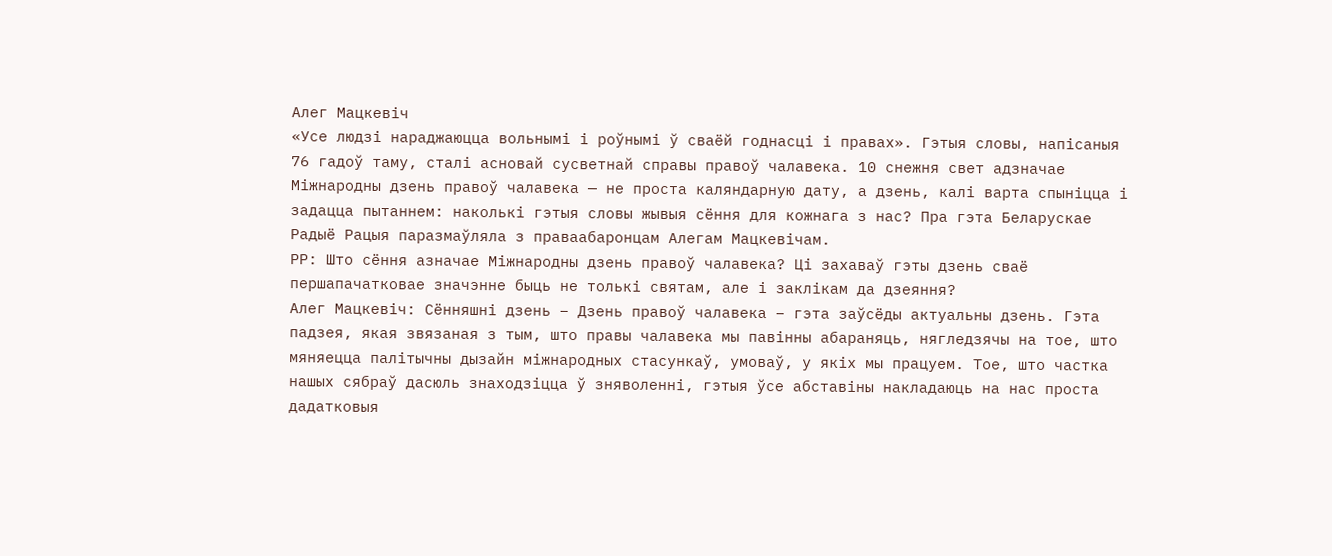Алег Мацкевіч
«Усе людзі нараджаюцца вольнымі і роўнымі ў сваёй годнасці і правах». Гэтыя словы, напісаныя 76 гадоў таму, сталі асновай сусветнай справы правоў чалавека. 10 снежня свет адзначае Міжнародны дзень правоў чалавека — не проста каляндарную дату, а дзень, калі варта спыніцца і задацца пытаннем: наколькі гэтыя словы жывыя сёння для кожнага з нас? Пра гэта Беларускае Радыё Рацыя паразмаўляла з праваабаронцам Алегам Мацкевічам.
РР: Што сёння азначае Міжнародны дзень правоў чалавека? Ці захаваў гэты дзень сваё першапачатковае значэнне быць не толькі святам, але і заклікам да дзеяння?
Алег Мацкевіч: Сённяшні дзень – Дзень правоў чалавека – гэта заўсёды актуальны дзень. Гэта падзея, якая звязаная з тым, што правы чалавека мы павінны абараняць, нягледзячы на тое, што мяняецца палітычны дызайн міжнародных стасункаў, умоваў, у якіх мы працуем. Тое, што частка нашых сябраў дасюль знаходзіцца ў зняволенні, гэтыя ўсе абставіны накладаюць на нас проста дадатковыя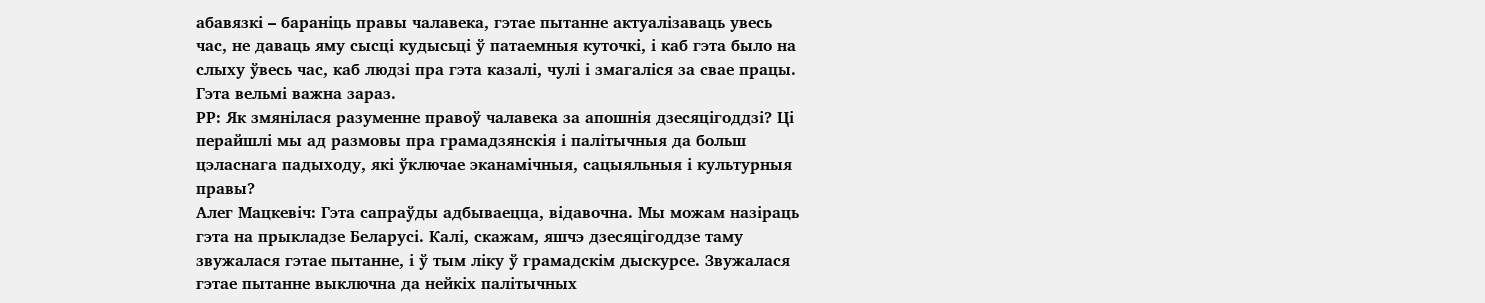абавязкі – бараніць правы чалавека, гэтае пытанне актуалізаваць увесь час, не даваць яму сысці кудысьці ў патаемныя куточкі, і каб гэта было на слыху ўвесь час, каб людзі пра гэта казалі, чулі і змагаліся за свае працы. Гэта вельмі важна зараз.
РР: Як змянілася разуменне правоў чалавека за апошнія дзесяцігоддзі? Ці перайшлі мы ад размовы пра грамадзянскія і палітычныя да больш цэласнага падыходу, які ўключае эканамічныя, сацыяльныя і культурныя правы?
Алег Мацкевіч: Гэта сапраўды адбываецца, відавочна. Мы можам назіраць гэта на прыкладзе Беларусі. Калі, скажам, яшчэ дзесяцігоддзе таму звужалася гэтае пытанне, і ў тым ліку ў грамадскім дыскурсе. Звужалася гэтае пытанне выключна да нейкіх палітычных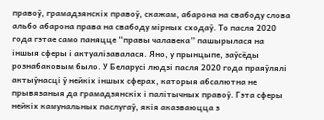правоў, грамадзянскіх правоў, скажам, абарона на свабоду слова альбо абарона права на свабоду мірных сходаў. То пасля 2020 года гэтае само паняцце “правы чалавека” пашырылася на іншыя сферы і актуалізавалася. Яно, у прынцыпе, заўсёды рознабаковым было. У Беларусі людзі пасля 2020 года праяўлялі актыўнасці ў нейкіх іншых сферах, каторыя абсалютна не прывязаныя да грамадзянскіх і палітычных правоў. Гэта сферы нейкіх камунальных паслугаў, якія аказваюцца з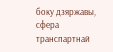боку дзяржавы, сфера транспартнай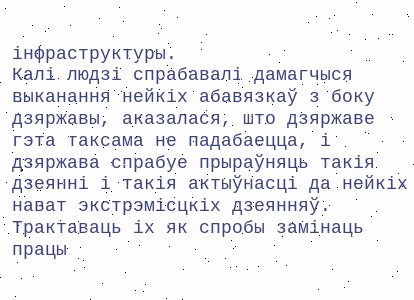інфраструктуры.
Калі людзі спрабавалі дамагчыся выканання нейкіх абавязкаў з боку дзяржавы, аказалася, што дзяржаве гэта таксама не падабаецца, і дзяржава спрабуе прыраўняць такія дзеянні і такія актыўнасці да нейкіх нават экстрэмісцкіх дзеянняў. Трактаваць іх як спробы замінаць працы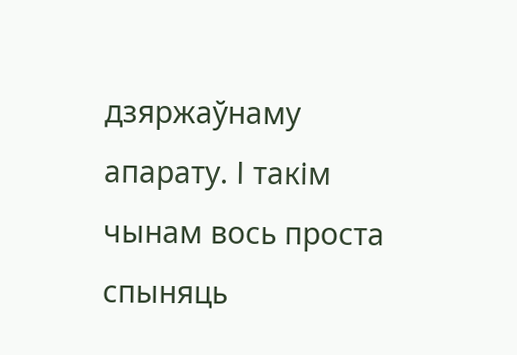дзяржаўнаму апарату. І такім чынам вось проста спыняць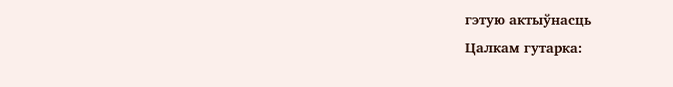гэтую актыўнасць
Цалкам гутарка: